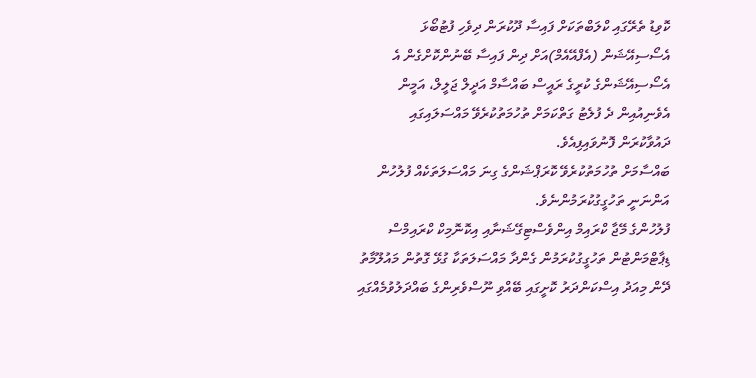ކޮވިޑު ތެރޭގައި ކްލަބްތަކަށް ފައިސާ ދޫކުރަން ދިވެހި ފުޓުބޯޅަ އެސޯސިއޭޝަން (އެފްއޭއެމް)އަށް ދިން ފައިސާ ބޭނުންކޮށްގެން އެ އެސޯސިއޭޝަންގެ ކުރީގެ ރައީސް ބައްސާމް އަދީލް ޖަލީލް، އަމީން އެވެނިއުއިން ދެ ފުލެޓު ގަތްކަމަށް ތުހުމަތުކުރެވޭ މައްސަލައިގައި ދައުވާކުރަން ފޮނުވައިފިއެވެ.
ބައްސާމަށް ތުހުމަތުކުރެވޭ ކޮރަޕްޝަންގެ ގިނަ މައްސަލަތަކެއް ފުލުހުން އަންނަނީ ތަހުގީގުކުރަމުންނެވެ.
ފުލުހުންގެ މޭޖާ ކްރައިމް އިންވެސްޓިގޭޝަނާއި އިކޮނޮމިކް ކްރައިމްސް ޑިޕާޓްމަންޓުން ތަހުގީގުކުރަމުން ގެންދާ މައްސަލަތަކާ ގުޅޭ ގޮތުން މައުލޫމާތު ދޭން މިއަދު އިސްކަންދަރު ކޮށީގައި ބޭއްވި ނޫސްވެރިންގެ ބައްދަލުވުމެއްގައި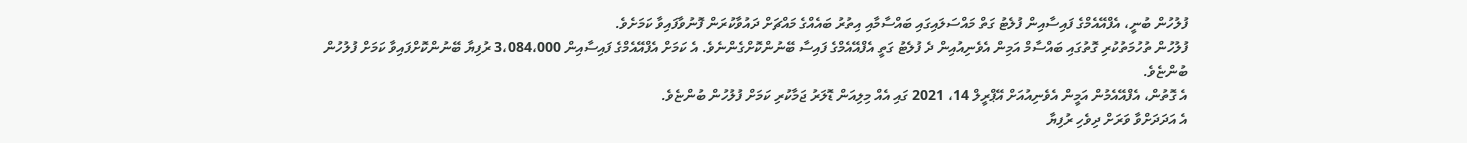ފުލުހުން ބުނީ، އެފްއޭއެމްގެ ފައިސާއިން ފުލެޓު ގަތް މައްސަލައިގައި ބައްސާމާއި އިތުރު ބައެއްގެ މައްޗަށް ދައުވާކުރަން ފޮނުވާފައިވާ ކަމަށެވެ.
ފުލުހުން ތުހުމަތުކުރި ގޮތުގައި ބައްސާމް އަމިން އެވެނިއުއިން ދެ ފުލެޓު ގަތީ އެފްއޭއެމްގެ ފައިސާ ބޭނުންކޮށްގެންނެވެ. އެ ކަމަށް އެފްއޭއެމްގެ ފައިސާއިން 3،084،000 ރުފިޔާ ބޭނުންކޮށްފައިވާ ކަމަށް ފުލުހުން ބުންޏެވެ.
އެ ގޮތުން، އެފްއޭއެމުން އަމީން އެވެނިއުއަށް އޭޕްރީލް 14، 2021 ގައި އެއް މިލިއަން ޑޮލަރު ޖަމާކުރި ކަމަށް ފުލުހުން ބުންޏެވެ.
އެ އަދަދަށްވާ ވަރަށް ދިވެހި ރުފިޔާ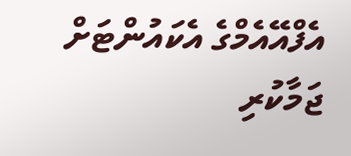އެފްއޭއެމްގެ އެކައުންޓަށް ޖަމާކުރި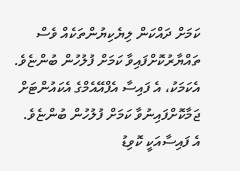ކަމަށް ދައްކަން ލިޔެކިޔުންތަކެއް ވެސް ތައްޔާރުކޮށްފައިވާ ކަމަށް ފުލުހުން ބުންޏެވެ. އެކަމަކު، އެ ފައިސާ އެފްއޭއެމްގެ އެކައުންޓަށް ޖަމާކޮށްފައިނުވާ ކަމަށް ފުލުހުން ބުންޏެވެ.
އެ ފައިސާއަކީ ކޮވިޑު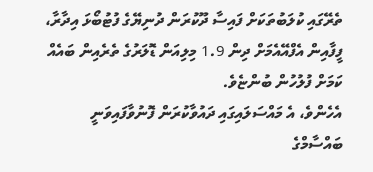ތެރޭގައި ކުލަބުތަކަށް ފައިސާ ދޫކުރަން ދުނިޔޭގެ ފުޓުބޯޅަ އިދާރާ، ފީފާއިން އެފްއޭއެމަށް ދިން 1.9 މިލިއަން ޑޮލަރުގެ ތެރެއިން ބައެއް ކަމަށް ފުލުހުން ބުންޏެވެ.
އެހެންވެ، އެ މައްސަލައިގައި ދައުވާކުރަން ފޮނުވާފައިވަނީ ބައްސާމްގެ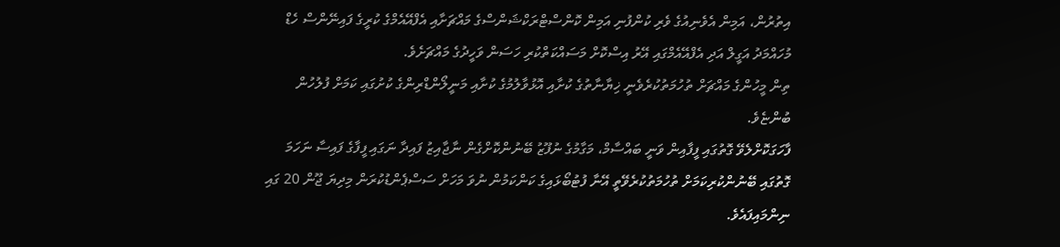އިތުރުން، އަމިން އެވެނިއުގެ ވެރި ކުންފުނި އަމިން ކޮންސްޓްރަކްޝަންސްގެ މައްޗަށާއި އެފްއޭއެމްގެ ކުރީގެ ފައިނޭންސް ހެޑް މުހައްމަދު އަގީލް އަދި އެފްއޭއެމްގައި އޭރު އިސްކޮށް މަސައްކަތްކުރި ހަސަން ވަހީދުގެ މައްޗަށެވެ.
ތިން މީހުންގެ މައްޗަށް ތުހުމަތުކުރެވެނީ ޚިޔާނާތުގެ ކުށާއި އޮޅުވާލުމުގެ ކުށާއި މަނީލޯންޑްރިންގެ ކުށުގައި ކަމަށް ފުލުހުން ބުންޏެވެ.
ފާހަގަކޮށްލެވޭ ގޮތުގައި ފީފާއިން ވަނީ ބައްސާމް، މަގާމުގެ ނުފޫޒު ބޭނުންކޮށްގެން ނާޖާއިޒު ފައިދާ ނަގައި ފީފާގެ ފައިސާ ނަހަމަ ގޮތުގައި ބޭނުންކުރިކަމަށް ތުހުމަތުކުރެވޭތީ އޭނާ ފުޓުބޯޅައިގެ ކަންކަމުން ނުވަ މަހަށް ސަސްޕެންޑުކުރަން މިދިޔަ ޖޫން 20 ގައި ނިންމައިފައެވެ.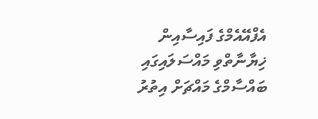އެފްއޭއެމްގެ ފައިސާއިން ޚިޔާނާތްވި މައްސަލައިގައި ބައްސާމްގެ މައްޗަށް އިތުރު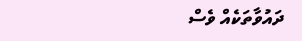ދައުވާތަކެއް ވެސް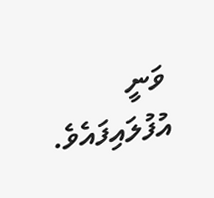ވަނީ އުފުލައިފައެވެ.